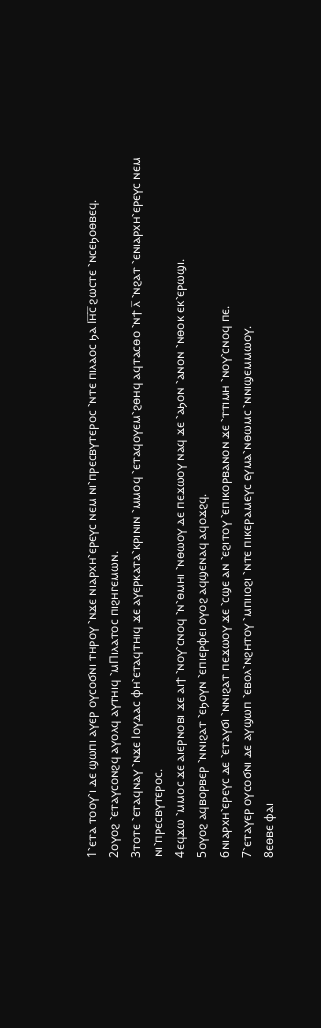1⳿ⲉⲧⲁ ⲧⲟⲟⲩ⳿ⲓ ⲇⲉ ϣⲱⲡⲓ ⲁⲩⲉⲣ ⲟⲩⲥⲟϭⲛⲓ ⲧⲏⲣⲟⲩ ⳿ⲛϫⲉ ⲛⲓⲁⲣⲭⲏ⳿ⲉⲣⲉⲩⲥ ⲛⲉⲙ ⲛⲓ⳿ⲡⲣⲉⲥⲃⲩⲧⲉⲣⲟⲥ ⳿ⲛⲧⲉ ⲡⲓⲗⲁⲟⲥ ϧⲁ Ⲓⲏ̅ⲥ̅ ϩⲱⲥⲧⲉ ⳿ⲛⲥⲉϧⲟⲑⲃⲉϥ.
2ⲟⲩⲟϩ ⳿ⲉⲧⲁⲩⲥⲟⲛϩϥ ⲁⲩⲟⲗϥ ⲁⲩⲧⲏⲓϥ ⳿ⲙⲠⲓⲗⲁⲧⲟⲥ ⲡⲓϩⲏⲅⲉⲙⲱⲛ.
3ⲧⲟⲧⲉ ⳿ⲉⲧⲁϥⲛⲁⲩ ⳿ⲛϫⲉ Ⲓⲟⲩⲇⲁⲥ ⲫⲏ⳿ⲉⲧⲁϥⲧⲏⲓϥ ϫⲉ ⲁⲩⲉⲣⲕⲁⲧⲁ⳿ⲕⲣⲓⲛⲓⲛ ⳿ⲙⲙⲟϥ ⳿ⲉⲧⲁϥⲟⲩⲉⲙ⳿ϩⲑⲏϥ ⲁϥⲧⲁⲥⲑⲟ ⳿ⲛϯ ⲗ̅ ⳿ⲛϩⲁⲧ ⳿ⲉⲛⲓⲁⲣⲭⲏ⳿ⲉⲣⲉⲩⲥ ⲛⲉⲙ ⲛⲓ⳿ⲡⲣⲉⲥⲃⲩⲧⲉⲣⲟⲥ.
4ⲉϥϫⲱ ⳿ⲙⲙⲟⲥ ϫⲉ ⲁⲓⲉⲣⲛⲟⲃⲓ ϫⲉ ⲁⲓϯ ⳿ⲛⲟⲩ⳿ⲥⲛⲟϥ ⳿ⲛ⳿ⲑⲙⲏⲓ ⳿ⲛⲑⲱⲟⲩ ⲇⲉ ⲡⲉϫⲱⲟⲩ ⲛⲁϥ ϫⲉ ⳿ⲁϧⲟⲛ ⳿ⲁⲛⲟⲛ ⳿ⲛⲑⲟⲕ ⲉⲕ⳿ⲉⲣⲱϣⲓ.
5ⲟⲩⲟϩ ⲁϥⲃⲟⲣⲃⲉⲣ ⳿ⲛⲛⲓϩⲁⲧ ⳿ⲉϧⲟⲩⲛ ⳿ⲉⲡⲓⲉⲣⲫⲉⲓ ⲟⲩⲟϩ ⲁϥϣⲉⲛⲁϥ ⲁϥⲟϫϩϥ.
6ⲛⲓⲁⲣⲭⲏ⳿ⲉⲣⲉⲩⲥ ⲇⲉ ⳿ⲉⲧⲁⲩϭⲓ ⳿ⲛⲛⲓϩⲁⲧ ⲡⲉϫⲱⲟⲩ ϫⲉ ⳿ⲥϣⲉ ⲁⲛ ⳿ⲉϩⲓⲧⲟⲩ ⳿ⲉⲡⲓⲕⲟⲣⲃⲁⲛⲟⲛ ϫⲉ ⳿ⲧⲧⲓⲙⲏ ⳿ⲛⲟⲩ⳿ⲥⲛⲟϥ ⲡⲉ.
7⳿ⲉⲧⲁⲩⲉⲣ ⲟⲩⲥⲟϭⲛⲓ ⲇⲉ ⲁⲩϣⲱⲡ ⳿ⲉⲃⲟⲗ⳿ⲛϩⲏⲧⲟⲩ ⳿ⲙⲡⲓⲓⲟϩⲓ ⳿ⲛⲧⲉ ⲡⲓⲕⲉⲣⲁⲙⲉⲩⲥ ⲉⲩⲙⲁ⳿ⲛⲑⲱⲙⲥ ⳿ⲛⲛⲓϣⲉⲙⲙⲱⲟⲩ.
8ⲉⲑⲃⲉ ⲫⲁⲓ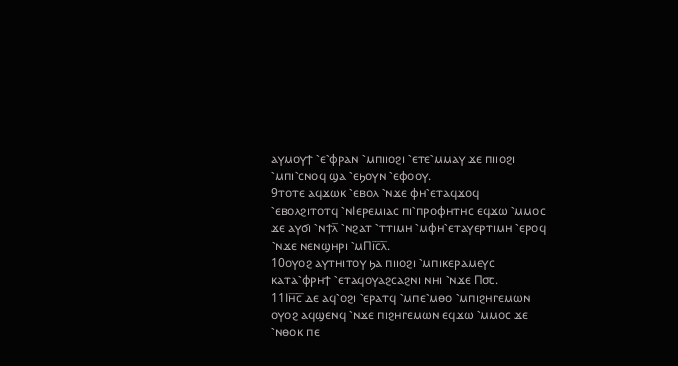ⲁⲩⲙⲟⲩϯ ⳿ⲉ⳿ⲫⲣⲁⲛ ⳿ⲙⲡⲓⲓⲟϩⲓ ⳿ⲉⲧⲉ⳿ⲙⲙⲁⲩ ϫⲉ ⲡⲓⲓⲟϩⲓ ⳿ⲙⲡⲓ⳿ⲥⲛⲟϥ ϣⲁ ⳿ⲉϧⲟⲩⲛ ⳿ⲉⲫⲟⲟⲩ.
9ⲧⲟⲧⲉ ⲁϥϫⲱⲕ ⳿ⲉⲃⲟⲗ ⳿ⲛϫⲉ ⲫⲏ⳿ⲉⲧⲁϥϫⲟϥ ⳿ⲉⲃⲟⲗϩⲓⲧⲟⲧϥ ⳿ⲛⲒⲉⲣⲉⲙⲓⲁⲥ ⲡⲓ⳿ⲡⲣⲟⲫⲏⲧⲏⲥ ⲉϥϫⲱ ⳿ⲙⲙⲟⲥ ϫⲉ ⲁⲩϭⲓ ⳿ⲛϯⲗ̅ ⳿ⲛϩⲁⲧ ⳿ⲧⲧⲓⲙⲏ ⳿ⲙⲫⲏ⳿ⲉⲧⲁⲩⲉⲣⲧⲓⲙⲏ ⳿ⲉⲣⲟϥ ⳿ⲛϫⲉ ⲛⲉⲛϣⲏⲣⲓ ⳿ⲙⲠⲓ̅ⲥ̅ⲗ̅.
10ⲟⲩⲟϩ ⲁⲩⲧⲏⲓⲧⲟⲩ ϧⲁ ⲡⲓⲓⲟϩⲓ ⳿ⲙⲡⲓⲕⲉⲣⲁⲙⲉⲩⲥ ⲕⲁⲧⲁ⳿ⲫⲣⲏϯ ⳿ⲉⲧⲁϥⲟⲩⲁϩⲥⲁϩⲛⲓ ⲛⲏⲓ ⳿ⲛϫⲉ Ⲡ⳪.
11Ⲓⲏ̅ⲥ̅ ⲇⲉ ⲁϥ⳿ⲟϩⲓ ⳿ⲉⲣⲁⲧϥ ⳿ⲙⲡⲉ⳿ⲙⲑⲟ ⳿ⲙⲡⲓϩⲏⲅⲉⲙⲱⲛ ⲟⲩⲟϩ ⲁϥϣⲉⲛϥ ⳿ⲛϫⲉ ⲡⲓϩⲏⲅⲉⲙⲱⲛ ⲉϥϫⲱ ⳿ⲙⲙⲟⲥ ϫⲉ ⳿ⲛⲑⲟⲕ ⲡⲉ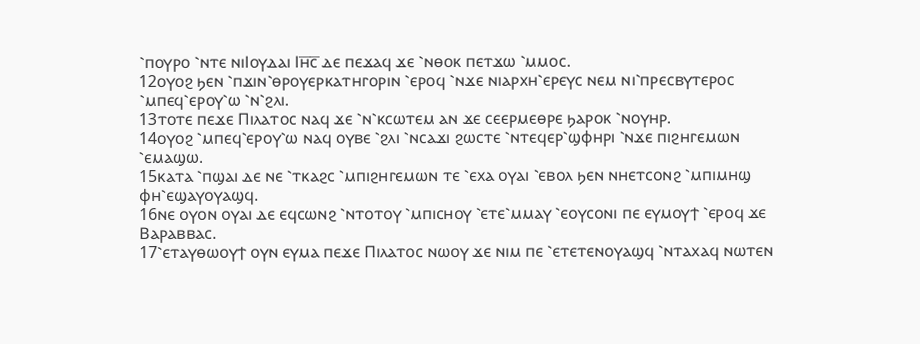⳿ⲡⲟⲩⲣⲟ ⳿ⲛⲧⲉ ⲛⲓⲒⲟⲩⲇⲁⲓ Ⲓⲏ̅ⲥ̅ ⲇⲉ ⲡⲉϫⲁϥ ϫⲉ ⳿ⲛⲑⲟⲕ ⲡⲉⲧϫⲱ ⳿ⲙⲙⲟⲥ.
12ⲟⲩⲟϩ ϧⲉⲛ ⳿ⲡϫⲓⲛ⳿ⲑⲣⲟⲩⲉⲣⲕⲁⲧⲏⲅⲟⲣⲓⲛ ⳿ⲉⲣⲟϥ ⳿ⲛϫⲉ ⲛⲓⲁⲣⲭⲏ⳿ⲉⲣⲉⲩⲥ ⲛⲉⲙ ⲛⲓ⳿ⲡⲣⲉⲥⲃⲩⲧⲉⲣⲟⲥ ⳿ⲙⲡⲉϥ⳿ⲉⲣⲟⲩ⳿ⲱ ⳿ⲛ⳿ϩⲗⲓ.
13ⲧⲟⲧⲉ ⲡⲉϫⲉ Ⲡⲓⲗⲁⲧⲟⲥ ⲛⲁϥ ϫⲉ ⳿ⲛ⳿ⲕⲥⲱⲧⲉⲙ ⲁⲛ ϫⲉ ⲥⲉⲉⲣⲙⲉⲑⲣⲉ ϧⲁⲣⲟⲕ ⳿ⲛⲟⲩⲏⲣ.
14ⲟⲩⲟϩ ⳿ⲙⲡⲉϥ⳿ⲉⲣⲟⲩ⳿ⲱ ⲛⲁϥ ⲟⲩⲃⲉ ⳿ϩⲗⲓ ⳿ⲛⲥⲁϫⲓ ϩⲱⲥⲧⲉ ⳿ⲛⲧⲉϥⲉⲣ⳿ϣⲫⲏⲣⲓ ⳿ⲛϫⲉ ⲡⲓϩⲏⲅⲉⲙⲱⲛ ⳿ⲉⲙⲁϣⲱ.
15ⲕⲁⲧⲁ ⳿ⲡϣⲁⲓ ⲇⲉ ⲛⲉ ⳿ⲧⲕⲁϩⲥ ⳿ⲙⲡⲓϩⲏⲅⲉⲙⲱⲛ ⲧⲉ ⳿ⲉⲭⲁ ⲟⲩⲁⲓ ⳿ⲉⲃⲟⲗ ϧⲉⲛ ⲛⲏⲉⲧⲥⲟⲛϩ ⳿ⲙⲡⲓⲙⲏϣ ⲫⲏ⳿ⲉϣⲁⲩⲟⲩⲁϣϥ.
16ⲛⲉ ⲟⲩⲟⲛ ⲟⲩⲁⲓ ⲇⲉ ⲉϥⲥⲱⲛϩ ⳿ⲛⲧⲟⲧⲟⲩ ⳿ⲙⲡⲓⲥⲏⲟⲩ ⳿ⲉⲧⲉ⳿ⲙⲙⲁⲩ ⳿ⲉⲟⲩⲥⲟⲛⲓ ⲡⲉ ⲉⲩⲙⲟⲩϯ ⳿ⲉⲣⲟϥ ϫⲉ Ⲃⲁⲣⲁⲃⲃⲁⲥ.
17⳿ⲉⲧⲁⲩⲑⲱⲟⲩϯ ⲟⲩⲛ ⲉⲩⲙⲁ ⲡⲉϫⲉ Ⲡⲓⲗⲁⲧⲟⲥ ⲛⲱⲟⲩ ϫⲉ ⲛⲓⲙ ⲡⲉ ⳿ⲉⲧⲉⲧⲉⲛⲟⲩⲁϣϥ ⳿ⲛⲧⲁⲭⲁϥ ⲛⲱⲧⲉⲛ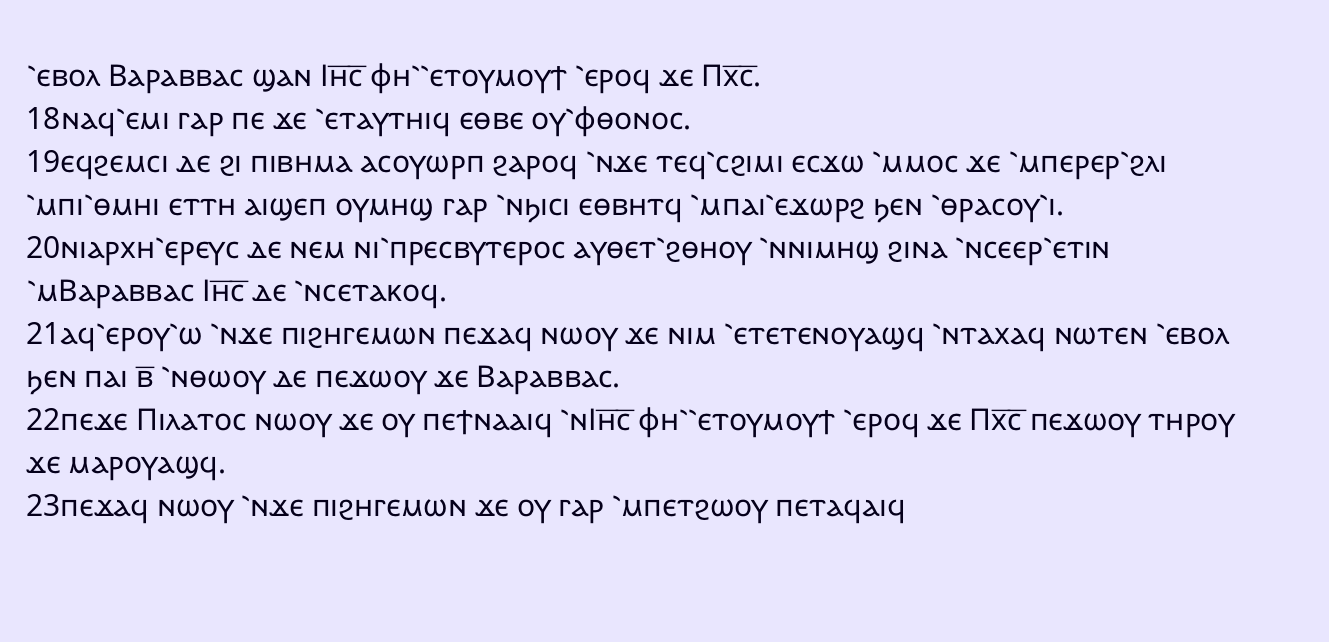⳿ⲉⲃⲟⲗ Ⲃⲁⲣⲁⲃⲃⲁⲥ ϣⲁⲛ Ⲓⲏ̅ⲥ̅ ⲫⲏ⳿⳿ⲉⲧⲟⲩⲙⲟⲩϯ ⳿ⲉⲣⲟϥ ϫⲉ Ⲡⲭ̅ⲥ̅.
18ⲛⲁϥ⳿ⲉⲙⲓ ⲅⲁⲣ ⲡⲉ ϫⲉ ⳿ⲉⲧⲁⲩⲧⲏⲓϥ ⲉⲑⲃⲉ ⲟⲩ⳿ⲫⲑⲟⲛⲟⲥ.
19ⲉϥϩⲉⲙⲥⲓ ⲇⲉ ϩⲓ ⲡⲓⲃⲏⲙⲁ ⲁⲥⲟⲩⲱⲣⲡ ϩⲁⲣⲟϥ ⳿ⲛϫⲉ ⲧⲉϥ⳿ⲥϩⲓⲙⲓ ⲉⲥϫⲱ ⳿ⲙⲙⲟⲥ ϫⲉ ⳿ⲙⲡⲉⲣⲉⲣ⳿ϩⲗⲓ ⳿ⲙⲡⲓ⳿ⲑⲙⲏⲓ ⲉⲧⲧⲏ ⲁⲓϣⲉⲡ ⲟⲩⲙⲏϣ ⲅⲁⲣ ⳿ⲛϧⲓⲥⲓ ⲉⲑⲃⲏⲧϥ ⳿ⲙⲡⲁⲓ⳿ⲉϫⲱⲣϩ ϧⲉⲛ ⳿ⲑⲣⲁⲥⲟⲩ⳿ⲓ.
20ⲛⲓⲁⲣⲭⲏ⳿ⲉⲣⲉⲩⲥ ⲇⲉ ⲛⲉⲙ ⲛⲓ⳿ⲡⲣⲉⲥⲃⲩⲧⲉⲣⲟⲥ ⲁⲩⲑⲉⲧ⳿ϩⲑⲏⲟⲩ ⳿ⲛⲛⲓⲙⲏϣ ϩⲓⲛⲁ ⳿ⲛⲥⲉⲉⲣ⳿ⲉⲧⲓⲛ ⳿ⲙⲂⲁⲣⲁⲃⲃⲁⲥ Ⲓⲏ̅ⲥ̅ ⲇⲉ ⳿ⲛⲥⲉⲧⲁⲕⲟϥ.
21ⲁϥ⳿ⲉⲣⲟⲩ⳿ⲱ ⳿ⲛϫⲉ ⲡⲓϩⲏⲅⲉⲙⲱⲛ ⲡⲉϫⲁϥ ⲛⲱⲟⲩ ϫⲉ ⲛⲓⲙ ⳿ⲉⲧⲉⲧⲉⲛⲟⲩⲁϣϥ ⳿ⲛⲧⲁⲭⲁϥ ⲛⲱⲧⲉⲛ ⳿ⲉⲃⲟⲗ ϧⲉⲛ ⲡⲁⲓ ⲃ̅ ⳿ⲛⲑⲱⲟⲩ ⲇⲉ ⲡⲉϫⲱⲟⲩ ϫⲉ Ⲃⲁⲣⲁⲃⲃⲁⲥ.
22ⲡⲉϫⲉ Ⲡⲓⲗⲁⲧⲟⲥ ⲛⲱⲟⲩ ϫⲉ ⲟⲩ ⲡⲉϯⲛⲁⲁⲓϥ ⳿ⲛⲒⲏ̅ⲥ̅ ⲫⲏ⳿⳿ⲉⲧⲟⲩⲙⲟⲩϯ ⳿ⲉⲣⲟϥ ϫⲉ Ⲡⲭ̅ⲥ̅ ⲡⲉϫⲱⲟⲩ ⲧⲏⲣⲟⲩ ϫⲉ ⲙⲁⲣⲟⲩⲁϣϥ.
23ⲡⲉϫⲁϥ ⲛⲱⲟⲩ ⳿ⲛϫⲉ ⲡⲓϩⲏⲅⲉⲙⲱⲛ ϫⲉ ⲟⲩ ⲅⲁⲣ ⳿ⲙⲡⲉⲧϩⲱⲟⲩ ⲡⲉⲧⲁϥⲁⲓϥ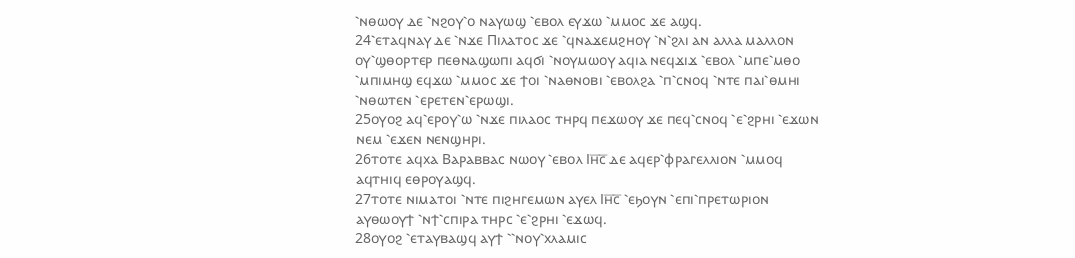⳿ⲛⲑⲱⲟⲩ ⲇⲉ ⳿ⲛϩⲟⲩ⳿ⲟ ⲛⲁⲩⲱϣ ⳿ⲉⲃⲟⲗ ⲉⲩϫⲱ ⳿ⲙⲙⲟⲥ ϫⲉ ⲁϣϥ.
24⳿ⲉⲧⲁϥⲛⲁⲩ ⲇⲉ ⳿ⲛϫⲉ Ⲡⲓⲗⲁⲧⲟⲥ ϫⲉ ⳿ϥⲛⲁϫⲉⲙϩⲏⲟⲩ ⳿ⲛ⳿ϩⲗⲓ ⲁⲛ ⲁⲗⲗⲁ ⲙⲁⲗⲗⲟⲛ ⲟⲩ⳿ϣⲑⲟⲣⲧⲉⲣ ⲡⲉⲑⲛⲁϣⲱⲡⲓ ⲁϥϭⲓ ⳿ⲛⲟⲩⲙⲱⲟⲩ ⲁϥⲓⲁ ⲛⲉϥϫⲓϫ ⳿ⲉⲃⲟⲗ ⳿ⲙⲡⲉ⳿ⲙⲑⲟ ⳿ⲙⲡⲓⲙⲏϣ ⲉϥϫⲱ ⳿ⲙⲙⲟⲥ ϫⲉ ϯⲟⲓ ⳿ⲛⲁⲑⲛⲟⲃⲓ ⳿ⲉⲃⲟⲗϩⲁ ⳿ⲡ⳿ⲥⲛⲟϥ ⳿ⲛⲧⲉ ⲡⲁⲓ⳿ⲑⲙⲏⲓ ⳿ⲛⲑⲱⲧⲉⲛ ⳿ⲉⲣⲉⲧⲉⲛ⳿ⲉⲣⲱϣⲓ.
25ⲟⲩⲟϩ ⲁϥ⳿ⲉⲣⲟⲩ⳿ⲱ ⳿ⲛϫⲉ ⲡⲓⲗⲁⲟⲥ ⲧⲏⲣϥ ⲡⲉϫⲱⲟⲩ ϫⲉ ⲡⲉϥ⳿ⲥⲛⲟϥ ⳿ⲉ⳿ϩⲣⲏⲓ ⳿ⲉϫⲱⲛ ⲛⲉⲙ ⳿ⲉϫⲉⲛ ⲛⲉⲛϣⲏⲣⲓ.
26ⲧⲟⲧⲉ ⲁϥⲭⲁ Ⲃⲁⲣⲁⲃⲃⲁⲥ ⲛⲱⲟⲩ ⳿ⲉⲃⲟⲗ Ⲓⲏ̅ⲥ̅ ⲇⲉ ⲁϥⲉⲣ⳿ⲫⲣⲁⲅⲉⲗⲗⲓⲟⲛ ⳿ⲙⲙⲟϥ ⲁϥⲧⲏⲓϥ ⲉⲑⲣⲟⲩⲁϣϥ.
27ⲧⲟⲧⲉ ⲛⲓⲙⲁⲧⲟⲓ ⳿ⲛⲧⲉ ⲡⲓϩⲏⲅⲉⲙⲱⲛ ⲁⲩⲉⲗ Ⲓⲏ̅ⲥ̅ ⳿ⲉϧⲟⲩⲛ ⳿ⲉⲡⲓ⳿ⲡⲣⲉⲧⲱⲣⲓⲟⲛ ⲁⲩⲑⲱⲟⲩϯ ⳿ⲛϯ⳿ⲥⲡⲓⲣⲁ ⲧⲏⲣⲥ ⳿ⲉ⳿ϩⲣⲏⲓ ⳿ⲉϫⲱϥ.
28ⲟⲩⲟϩ ⳿ⲉⲧⲁⲩⲃⲁϣϥ ⲁⲩϯ ⳿⳿ⲛⲟⲩ⳿ⲭⲗⲁⲙⲓⲥ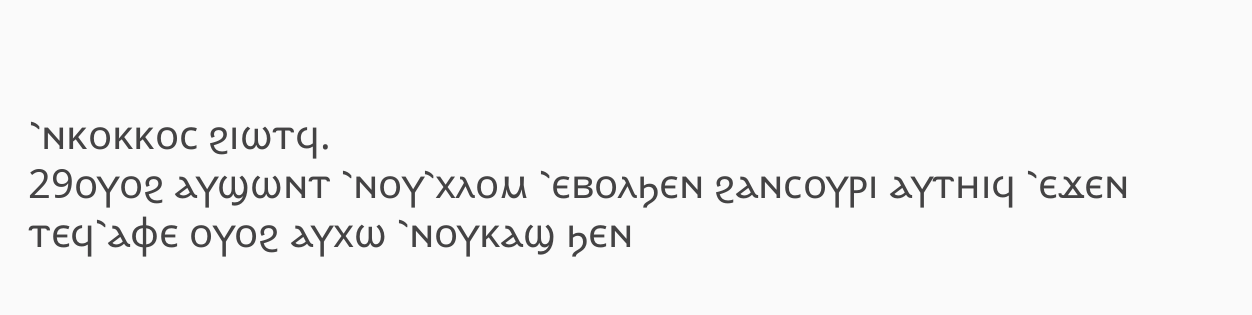⳿ⲛⲕⲟⲕⲕⲟⲥ ϩⲓⲱⲧϥ.
29ⲟⲩⲟϩ ⲁⲩϣⲱⲛⲧ ⳿ⲛⲟⲩ⳿ⲭⲗⲟⲙ ⳿ⲉⲃⲟⲗϧⲉⲛ ϩⲁⲛⲥⲟⲩⲣⲓ ⲁⲩⲧⲏⲓϥ ⳿ⲉϫⲉⲛ ⲧⲉϥ⳿ⲁⲫⲉ ⲟⲩⲟϩ ⲁⲩⲭⲱ ⳿ⲛⲟⲩⲕⲁϣ ϧⲉⲛ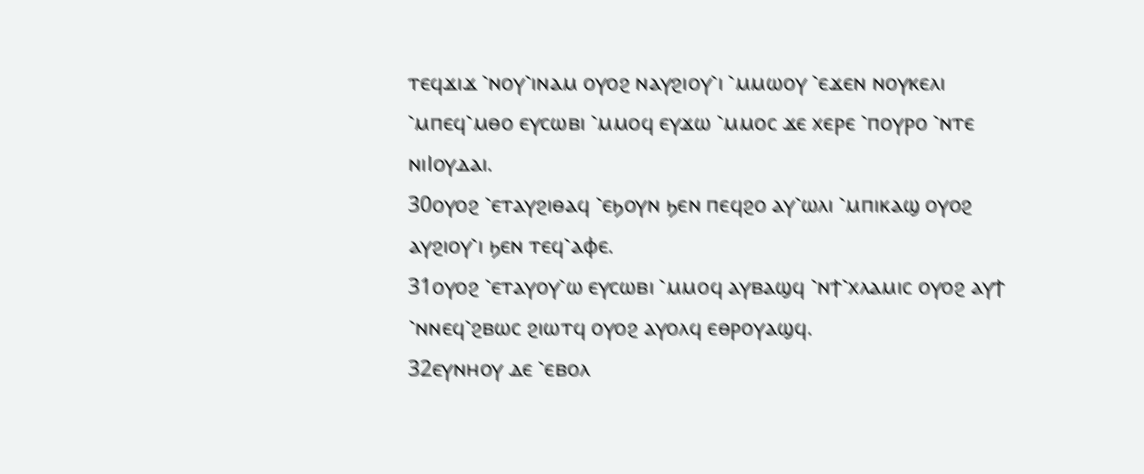ⲧⲉϥϫⲓϫ ⳿ⲛⲟⲩ⳿ⲓⲛⲁⲙ ⲟⲩⲟϩ ⲛⲁⲩϩⲓⲟⲩ⳿ⲓ ⳿ⲙⲙⲱⲟⲩ ⳿ⲉϫⲉⲛ ⲛⲟⲩⲕⲉⲗⲓ ⳿ⲙⲡⲉϥ⳿ⲙⲑⲟ ⲉⲩⲥⲱⲃⲓ ⳿ⲙⲙⲟϥ ⲉⲩϫⲱ ⳿ⲙⲙⲟⲥ ϫⲉ ⲭⲉⲣⲉ ⳿ⲡⲟⲩⲣⲟ ⳿ⲛⲧⲉ ⲛⲓⲒⲟⲩⲇⲁⲓ.
30ⲟⲩⲟϩ ⳿ⲉⲧⲁⲩϩⲓⲑⲁϥ ⳿ⲉϧⲟⲩⲛ ϧⲉⲛ ⲡⲉϥϩⲟ ⲁⲩ⳿ⲱⲗⲓ ⳿ⲙⲡⲓⲕⲁϣ ⲟⲩⲟϩ ⲁⲩϩⲓⲟⲩ⳿ⲓ ϧⲉⲛ ⲧⲉϥ⳿ⲁⲫⲉ.
31ⲟⲩⲟϩ ⳿ⲉⲧⲁⲩⲟⲩ⳿ⲱ ⲉⲩⲥⲱⲃⲓ ⳿ⲙⲙⲟϥ ⲁⲩⲃⲁϣϥ ⳿ⲛϯ⳿ⲭⲗⲁⲙⲓⲥ ⲟⲩⲟϩ ⲁⲩϯ ⳿ⲛⲛⲉϥ⳿ϩⲃⲱⲥ ϩⲓⲱⲧϥ ⲟⲩⲟϩ ⲁⲩⲟⲗϥ ⲉⲑⲣⲟⲩⲁϣϥ.
32ⲉⲩⲛⲏⲟⲩ ⲇⲉ ⳿ⲉⲃⲟⲗ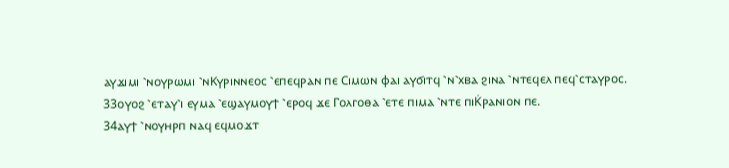ⲁⲩϫⲓⲙⲓ ⳿ⲛⲟⲩⲣⲱⲙⲓ ⳿ⲛⲔⲩⲣⲓⲛⲛⲉⲟⲥ ⳿ⲉⲡⲉϥⲣⲁⲛ ⲡⲉ Ⲥⲓⲙⲱⲛ ⲫⲁⲓ ⲁⲩϭⲓⲧϥ ⳿ⲛ⳿ⲭⲃⲁ ϩⲓⲛⲁ ⳿ⲛⲧⲉϥⲉⲗ ⲡⲉϥ⳿ⲥⲧⲁⲩⲣⲟⲥ.
33ⲟⲩⲟϩ ⳿ⲉⲧⲁⲩ⳿ⲓ ⲉⲩⲙⲁ ⳿ⲉϣⲁⲩⲙⲟⲩϯ ⳿ⲉⲣⲟϥ ϫⲉ Ⲅⲟⲗⲅⲟⲑⲁ ⳿ⲉⲧⲉ ⲡⲓⲙⲁ ⳿ⲛⲧⲉ ⲡⲓⲔ̇ⲣⲁⲛⲓⲟⲛ ⲡⲉ.
34ⲁⲩϯ ⳿ⲛⲟⲩⲏⲣⲡ ⲛⲁϥ ⲉϥⲙⲟϫⲧ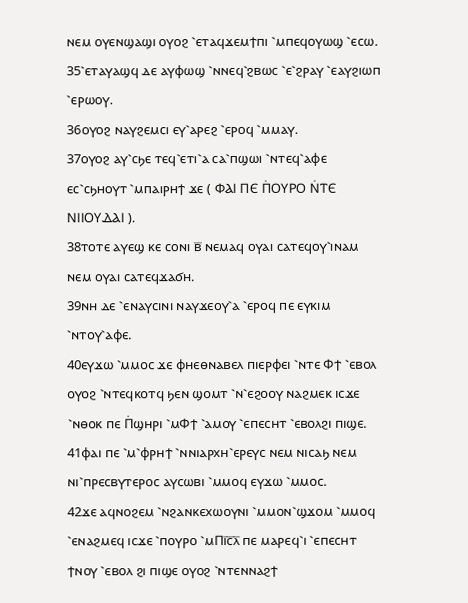ⲛⲉⲙ ⲟⲩⲉⲛϣⲁϣⲓ ⲟⲩⲟϩ ⳿ⲉⲧⲁϥϫⲉⲙϯⲡⲓ ⳿ⲙⲡⲉϥⲟⲩⲱϣ ⳿ⲉⲥⲱ.
35⳿ⲉⲧⲁⲩⲁϣϥ ⲇⲉ ⲁⲩⲫⲱϣ ⳿ⲛⲛⲉϥ⳿ϩⲃⲱⲥ ⳿ⲉ⳿ϩⲣⲁⲩ ⳿ⲉⲁⲩϩⲓⲱⲡ ⳿ⲉⲣⲱⲟⲩ.
36ⲟⲩⲟϩ ⲛⲁⲩϩⲉⲙⲥⲓ ⲉⲩ⳿ⲁⲣⲉϩ ⳿ⲉⲣⲟϥ ⳿ⲙⲙⲁⲩ.
37ⲟⲩⲟϩ ⲁⲩ⳿ⲥϧⲉ ⲧⲉϥ⳿ⲉⲧⲓ⳿ⲁ ⲥⲁ⳿ⲡϣⲱⲓ ⳿ⲛⲧⲉϥ⳿ⲁⲫⲉ ⲉⲥ⳿ⲥϧⲏⲟⲩⲧ ⳿ⲙⲡⲁⲓⲣⲏϯ ϫⲉ ( ⲪⲀⲒ ⲠⲈ Ⲡ̇ⲞⲨⲢⲞ Ⲛ̇ⲦⲈ ⲚⲒⲒⲞⲨⲆⲀⲒ ).
38ⲧⲟⲧⲉ ⲁⲩⲉϣ ⲕⲉ ⲥⲟⲛⲓ ⲃ̅ ⲛⲉⲙⲁϥ ⲟⲩⲁⲓ ⲥⲁⲧⲉϥⲟⲩ⳿ⲓⲛⲁⲙ ⲛⲉⲙ ⲟⲩⲁⲓ ⲥⲁⲧⲉϥϫⲁϭⲏ.
39ⲛⲏ ⲇⲉ ⳿ⲉⲛⲁⲩⲥⲓⲛⲓ ⲛⲁⲩϫⲉⲟⲩ⳿ⲁ ⳿ⲉⲣⲟϥ ⲡⲉ ⲉⲩⲕⲓⲙ ⳿ⲛⲧⲟⲩ⳿ⲁⲫⲉ.
40ⲉⲩϫⲱ ⳿ⲙⲙⲟⲥ ϫⲉ ⲫⲏⲉⲑⲛⲁⲃⲉⲗ ⲡⲓⲉⲣⲫⲉⲓ ⳿ⲛⲧⲉ Ⲫϯ ⳿ⲉⲃⲟⲗ ⲟⲩⲟϩ ⳿ⲛⲧⲉϥⲕⲟⲧϥ ϧⲉⲛ ϣⲟⲙⲧ ⳿ⲛ⳿ⲉϩⲟⲟⲩ ⲛⲁϩⲙⲉⲕ ⲓⲥϫⲉ ⳿ⲛⲑⲟⲕ ⲡⲉ Ⲡ̇ϣⲏⲣⲓ ⳿ⲙⲪϯ ⳿ⲁⲙⲟⲩ ⳿ⲉⲡⲉⲥⲏⲧ ⳿ⲉⲃⲟⲗϩⲓ ⲡⲓϣⲉ.
41ⲫⲁⲓ ⲡⲉ ⳿ⲙ⳿ⲫⲣⲏϯ ⳿ⲛⲛⲓⲁⲣⲭⲏ⳿ⲉⲣⲉⲩⲥ ⲛⲉⲙ ⲛⲓⲥⲁϧ ⲛⲉⲙ ⲛⲓ⳿ⲡⲣⲉⲥⲃⲩⲧⲉⲣⲟⲥ ⲁⲩⲥⲱⲃⲓ ⳿ⲙⲙⲟϥ ⲉⲩϫⲱ ⳿ⲙⲙⲟⲥ.
42ϫⲉ ⲁϥⲛⲟϩⲉⲙ ⳿ⲛϩⲁⲛⲕⲉⲭⲱⲟⲩⲛⲓ ⳿ⲙⲙⲟⲛ⳿ϣϫⲟⲙ ⳿ⲙⲙⲟϥ ⳿ⲉⲛⲁϩⲙⲉϥ ⲓⲥϫⲉ ⳿ⲡⲟⲩⲣⲟ ⳿ⲙⲠⲓ̅ⲥ̅ⲗ̅ ⲡⲉ ⲙⲁⲣⲉϥ⳿ⲓ ⳿ⲉⲡⲉⲥⲏⲧ ϯⲛⲟⲩ ⳿ⲉⲃⲟⲗ ϩⲓ ⲡⲓϣⲉ ⲟⲩⲟϩ ⳿ⲛⲧⲉⲛⲛⲁϩϯ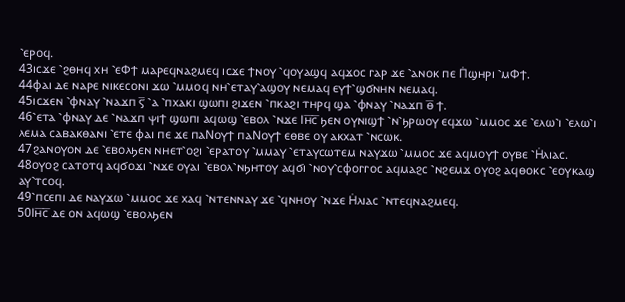⳿ⲉⲣⲟϥ.
43ⲓⲥϫⲉ ⳿ϩⲑⲏϥ ⲭⲏ ⳿ⲉⲪϯ ⲙⲁⲣⲉϥⲛⲁϩⲙⲉϥ ⲓⲥϫⲉ ϯⲛⲟⲩ ⳿ϥⲟⲩⲁϣϥ ⲁϥϫⲟⲥ ⲅⲁⲣ ϫⲉ ⳿ⲁⲛⲟⲕ ⲡⲉ Ⲡ̇ϣⲏⲣⲓ ⳿ⲙⲪϯ.
44ⲫⲁⲓ ⲇⲉ ⲛⲁⲣⲉ ⲛⲓⲕⲉⲥⲟⲛⲓ ϫⲱ ⳿ⲙⲙⲟϥ ⲛⲏ⳿ⲉⲧⲁⲩ⳿ⲁϣⲟⲩ ⲛⲉⲙⲁϥ ⲉⲩϯ⳿ϣϭⲛⲏⲛ ⲛⲉⲙⲁϥ.
45ⲓⲥϫⲉⲛ ⳿ⲫⲛⲁⲩ ⳿ⲛⲁϫⲡ ⲋ̅ ⳿ⲁ ⳿ⲡⲭⲁⲕⲓ ϣⲱⲡⲓ ϩⲓϫⲉⲛ ⳿ⲡⲕⲁϩⲓ ⲧⲏⲣϥ ϣⲁ ⳿ⲫⲛⲁⲩ ⳿ⲛⲁϫⲡ ⲑ̅ ϯ.
46⳿ⲉⲧⲁ ⳿ⲫⲛⲁⲩ ⲇⲉ ⳿ⲛⲁϫⲡ ⲯⲓϯ ϣⲱⲡⲓ ⲁϥⲱϣ ⳿ⲉⲃⲟⲗ ⳿ⲛϫⲉ Ⲓⲏ̅ⲥ̅ ϧⲉⲛ ⲟⲩⲛⲓϣϯ ⳿ⲛ⳿ϧⲣⲱⲟⲩ ⲉϥϫⲱ ⳿ⲙⲙⲟⲥ ϫⲉ ⳿ⲉⲗⲱ⳿ⲓ ⳿ⲉⲗⲱ⳿ⲓ ⲗⲉⲙⲁ ⲥⲁⲃⲁⲕⲑⲁⲛⲓ ⳿ⲉⲧⲉ ⲫⲁⲓ ⲡⲉ ϫⲉ ⲡⲁⲚⲟⲩϯ ⲡⲁⲚⲟⲩϯ ⲉⲑⲃⲉ ⲟⲩ ⲁⲕⲭⲁⲧ ⳿ⲛⲥⲱⲕ.
47ϩⲁⲛⲟⲩⲟⲛ ⲇⲉ ⳿ⲉⲃⲟⲗϧⲉⲛ ⲛⲏⲉⲧ⳿ⲟϩⲓ ⳿ⲉⲣⲁⲧⲟⲩ ⳿ⲙⲙⲁⲩ ⳿ⲉⲧⲁⲩⲥⲱⲧⲉⲙ ⲛⲁⲩϫⲱ ⳿ⲙⲙⲟⲥ ϫⲉ ⲁϥⲙⲟⲩϯ ⲟⲩⲃⲉ ⳿Ⲏ̇ⲗⲓⲁⲥ.
48ⲟⲩⲟϩ ⲥⲁⲧⲟⲧϥ ⲁϥϭⲟϫⲓ ⳿ⲛϫⲉ ⲟⲩⲁⲓ ⳿ⲉⲃⲟⲗ⳿ⲛϧⲏⲧⲟⲩ ⲁϥϭⲓ ⳿ⲛⲟⲩ⳿ⲥⲫⲟⲅⲅⲟⲥ ⲁϥⲙⲁϩⲥ ⳿ⲛϩⲉⲙϫ ⲟⲩⲟϩ ⲁϥⲑⲟⲕⲥ ⳿ⲉⲟⲩⲕⲁϣ ⲁⲩ⳿ⲧⲥⲟϥ.
49⳿ⲡⲥⲉⲡⲓ ⲇⲉ ⲛⲁⲩϫⲱ ⳿ⲙⲙⲟⲥ ϫⲉ ⲭⲁϥ ⳿ⲛⲧⲉⲛⲛⲁⲩ ϫⲉ ⳿ϥⲛⲏⲟⲩ ⳿ⲛϫⲉ Ⲏ̇ⲗⲓⲁⲥ ⳿ⲛⲧⲉϥⲛⲁϩⲙⲉϥ.
50Ⲓⲏ̅ⲥ̅ ⲇⲉ ⲟⲛ ⲁϥⲱϣ ⳿ⲉⲃⲟⲗϧⲉⲛ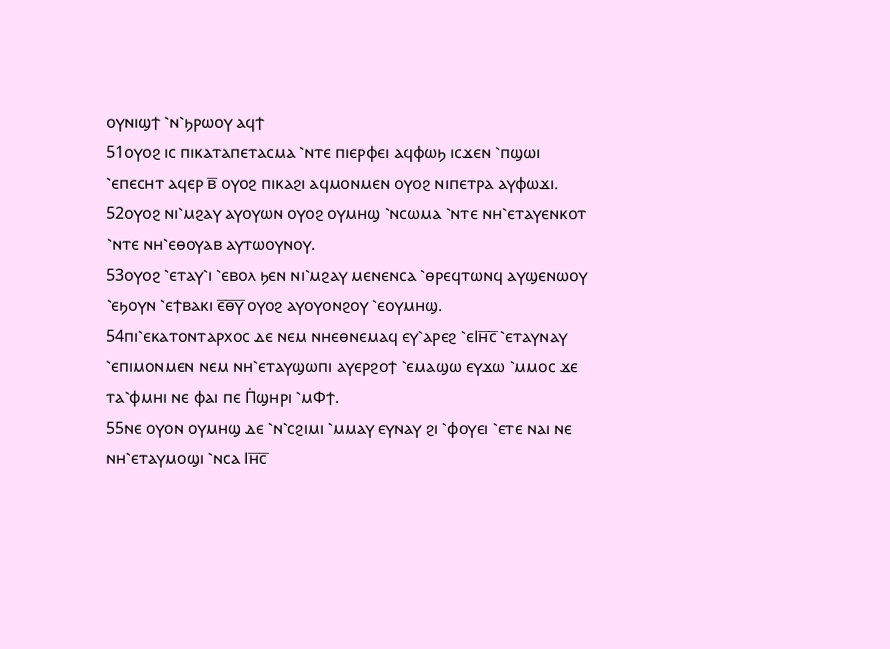ⲟⲩⲛⲓϣϯ ⳿ⲛ⳿ϧⲣⲱⲟⲩ ⲁϥϯ
51ⲟⲩⲟϩ ⲓⲥ ⲡⲓⲕⲁⲧⲁⲡⲉⲧⲁⲥⲙⲁ ⳿ⲛⲧⲉ ⲡⲓⲉⲣⲫⲉⲓ ⲁϥⲫⲱϧ ⲓⲥϫⲉⲛ ⳿ⲡϣⲱⲓ ⳿ⲉⲡⲉⲥⲏⲧ ⲁϥⲉⲣ ⲃ̅ ⲟⲩⲟϩ ⲡⲓⲕⲁϩⲓ ⲁϥⲙⲟⲛⲙⲉⲛ ⲟⲩⲟϩ ⲛⲓⲡⲉⲧⲣⲁ ⲁⲩⲫⲱϫⲓ.
52ⲟⲩⲟϩ ⲛⲓ⳿ⲙϩⲁⲩ ⲁⲩⲟⲩⲱⲛ ⲟⲩⲟϩ ⲟⲩⲙⲏϣ ⳿ⲛⲥⲱⲙⲁ ⳿ⲛⲧⲉ ⲛⲏ⳿ⲉⲧⲁⲩⲉⲛⲕⲟⲧ ⳿ⲛⲧⲉ ⲛⲏ⳿ⲉⲑⲟⲩⲁⲃ ⲁⲩⲧⲱⲟⲩⲛⲟⲩ.
53ⲟⲩⲟϩ ⳿ⲉⲧⲁⲩ⳿ⲓ ⳿ⲉⲃⲟⲗ ϧⲉⲛ ⲛⲓ⳿ⲙϩⲁⲩ ⲙⲉⲛⲉⲛⲥⲁ ⳿ⲑⲣⲉϥⲧⲱⲛϥ ⲁⲩϣⲉⲛⲱⲟⲩ ⳿ⲉϧⲟⲩⲛ ⳿ⲉϯⲃⲁⲕⲓ ⲉ̅ⲑ̅ⲩ̅ ⲟⲩⲟϩ ⲁⲩⲟⲩⲟⲛϩⲟⲩ ⳿ⲉⲟⲩⲙⲏϣ.
54ⲡⲓ⳿ⲉⲕⲁⲧⲟⲛⲧⲁⲣⲭⲟⲥ ⲇⲉ ⲛⲉⲙ ⲛⲏⲉⲑⲛⲉⲙⲁϥ ⲉⲩ⳿ⲁⲣⲉϩ ⳿ⲉⲒⲏ̅ⲥ̅ ⳿ⲉⲧⲁⲩⲛⲁⲩ ⳿ⲉⲡⲓⲙⲟⲛⲙⲉⲛ ⲛⲉⲙ ⲛⲏ⳿ⲉⲧⲁⲩϣⲱⲡⲓ ⲁⲩⲉⲣϩⲟϯ ⳿ⲉⲙⲁϣⲱ ⲉⲩϫⲱ ⳿ⲙⲙⲟⲥ ϫⲉ ⲧⲁ⳿ⲫⲙⲏⲓ ⲛⲉ ⲫⲁⲓ ⲡⲉ Ⲡ̇ϣⲏⲣⲓ ⳿ⲙⲪϯ.
55ⲛⲉ ⲟⲩⲟⲛ ⲟⲩⲙⲏϣ ⲇⲉ ⳿ⲛ⳿ⲥϩⲓⲙⲓ ⳿ⲙⲙⲁⲩ ⲉⲩⲛⲁⲩ ϩⲓ ⳿ⲫⲟⲩⲉⲓ ⳿ⲉⲧⲉ ⲛⲁⲓ ⲛⲉ ⲛⲏ⳿ⲉⲧⲁⲩⲙⲟϣⲓ ⳿ⲛⲥⲁ Ⲓⲏ̅ⲥ̅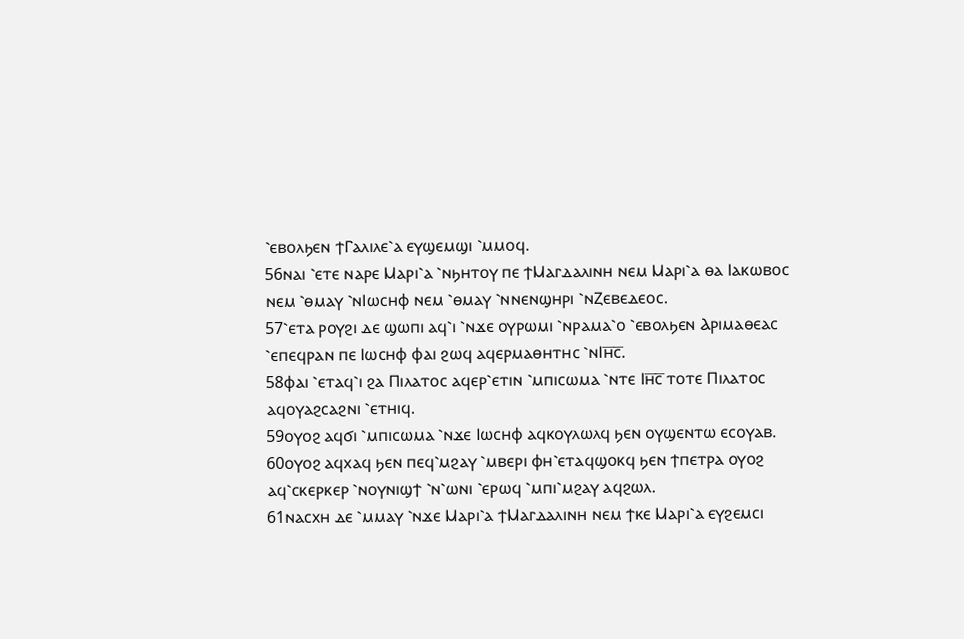⳿ⲉⲃⲟⲗϧⲉⲛ ϯⲄⲁⲗⲓⲗⲉ⳿ⲁ ⲉⲩϣⲉⲙϣⲓ ⳿ⲙⲙⲟϥ.
56ⲛⲁⲓ ⳿ⲉⲧⲉ ⲛⲁⲣⲉ Ⲙⲁⲣⲓ⳿ⲁ ⳿ⲛϧⲏⲧⲟⲩ ⲡⲉ ϯⲘⲁⲅⲇⲁⲗⲓⲛⲏ ⲛⲉⲙ Ⲙⲁⲣⲓ⳿ⲁ ⲑⲁ Ⲓⲁⲕⲱⲃⲟⲥ ⲛⲉⲙ ⳿ⲑⲙⲁⲩ ⳿ⲛⲒⲱⲥⲏⲫ ⲛⲉⲙ ⳿ⲑⲙⲁⲩ ⳿ⲛⲛⲉⲛϣⲏⲣⲓ ⳿ⲛⲌⲉⲃⲉⲇⲉⲟⲥ.
57⳿ⲉⲧⲁ ⲣⲟⲩϩⲓ ⲇⲉ ϣⲱⲡⲓ ⲁϥ⳿ⲓ ⳿ⲛϫⲉ ⲟⲩⲣⲱⲙⲓ ⳿ⲛⲣⲁⲙⲁ⳿ⲟ ⳿ⲉⲃⲟⲗϧⲉⲛ Ⲁⲣⲓⲙⲁⲑⲉⲁⲥ ⳿ⲉⲡⲉϥⲣⲁⲛ ⲡⲉ Ⲓⲱⲥⲏⲫ ⲫⲁⲓ ϩⲱϥ ⲁϥⲉⲣⲙⲁⲑⲏⲧⲏⲥ ⳿ⲛⲒⲏ̅ⲥ̅.
58ⲫⲁⲓ ⳿ⲉⲧⲁϥ⳿ⲓ ϩⲁ Ⲡⲓⲗⲁⲧⲟⲥ ⲁϥⲉⲣ⳿ⲉⲧⲓⲛ ⳿ⲙⲡⲓⲥⲱⲙⲁ ⳿ⲛⲧⲉ Ⲓⲏ̅ⲥ̅ ⲧⲟⲧⲉ Ⲡⲓⲗⲁⲧⲟⲥ ⲁϥⲟⲩⲁϩⲥⲁϩⲛⲓ ⳿ⲉⲧⲏⲓϥ.
59ⲟⲩⲟϩ ⲁϥϭⲓ ⳿ⲙⲡⲓⲥⲱⲙⲁ ⳿ⲛϫⲉ Ⲓⲱⲥⲏⲫ ⲁϥⲕⲟⲩⲗⲱⲗϥ ϧⲉⲛ ⲟⲩϣⲉⲛⲧⲱ ⲉⲥⲟⲩⲁⲃ.
60ⲟⲩⲟϩ ⲁϥⲭⲁϥ ϧⲉⲛ ⲡⲉϥ⳿ⲙϩⲁⲩ ⳿ⲙⲃⲉⲣⲓ ⲫⲏ⳿ⲉⲧⲁϥϣⲟⲕϥ ϧⲉⲛ ϯⲡⲉⲧⲣⲁ ⲟⲩⲟϩ ⲁϥ⳿ⲥⲕⲉⲣⲕⲉⲣ ⳿ⲛⲟⲩⲛⲓϣϯ ⳿ⲛ⳿ⲱⲛⲓ ⳿ⲉⲣⲱϥ ⳿ⲙⲡⲓ⳿ⲙϩⲁⲩ ⲁϥϩⲱⲗ.
61ⲛⲁⲥⲭⲏ ⲇⲉ ⳿ⲙⲙⲁⲩ ⳿ⲛϫⲉ Ⲙⲁⲣⲓ⳿ⲁ ϯⲘⲁⲅⲇⲁⲗⲓⲛⲏ ⲛⲉⲙ ϯⲕⲉ Ⲙⲁⲣⲓ⳿ⲁ ⲉⲩϩⲉⲙⲥⲓ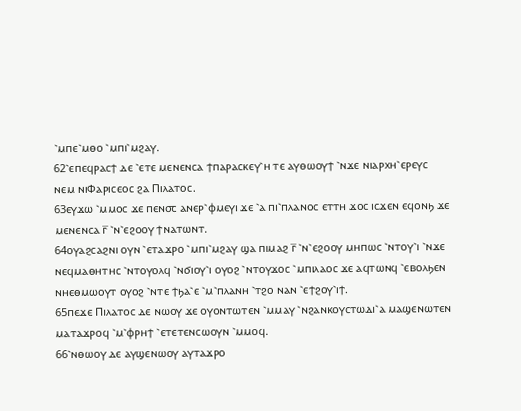⳿ⲙⲡⲉ⳿ⲙⲑⲟ ⳿ⲙⲡⲓ⳿ⲙϩⲁⲩ.
62⳿ⲉⲡⲉϥⲣⲁⲥϯ ⲇⲉ ⳿ⲉⲧⲉ ⲙⲉⲛⲉⲛⲥⲁ ϯⲡⲁⲣⲁⲥⲕⲉⲩ⳿ⲏ ⲧⲉ ⲁⲩⲑⲱⲟⲩϯ ⳿ⲛϫⲉ ⲛⲓⲁⲣⲭⲏ⳿ⲉⲣⲉⲩⲥ ⲛⲉⲙ ⲛⲓⲪⲁⲣⲓⲥⲉⲟⲥ ϩⲁ Ⲡⲓⲗⲁⲧⲟⲥ.
63ⲉⲩϫⲱ ⳿ⲙⲙⲟⲥ ϫⲉ ⲡⲉⲛ⳪ ⲁⲛⲉⲣ⳿ⲫⲙⲉⲩⲓ ϫⲉ ⳿ⲁ ⲡⲓ⳿ⲡⲗⲁⲛⲟⲥ ⲉⲧⲧⲏ ϫⲟⲥ ⲓⲥϫⲉⲛ ⲉϥⲟⲛϧ ϫⲉ ⲙⲉⲛⲉⲛⲥⲁ ⲅ̅ ⳿ⲛ⳿ⲉϩⲟⲟⲩ ϯⲛⲁⲧⲱⲛⲧ.
64ⲟⲩⲁϩⲥⲁϩⲛⲓ ⲟⲩⲛ ⳿ⲉⲧⲁϫⲣⲟ ⳿ⲙⲡⲓ⳿ⲙϩⲁⲩ ϣⲁ ⲡⲓⲙⲁϩ ⲅ̅ ⳿ⲛ⳿ⲉϩⲟⲟⲩ ⲙⲏⲡⲱⲥ ⳿ⲛⲧⲟⲩ⳿ⲓ ⳿ⲛϫⲉ ⲛⲉϥⲙⲁⲑⲏⲧⲏⲥ ⳿ⲛⲧⲟⲩⲟⲗϥ ⳿ⲛϭⲓⲟⲩ⳿ⲓ ⲟⲩⲟϩ ⳿ⲛⲧⲟⲩϫⲟⲥ ⳿ⲙⲡⲓⲗⲁⲟⲥ ϫⲉ ⲁϥⲧⲱⲛϥ ⳿ⲉⲃⲟⲗϧⲉⲛ ⲛⲏⲉⲑⲙⲱⲟⲩⲧ ⲟⲩⲟϩ ⳿ⲛⲧⲉ ϯϧⲁ⳿ⲉ ⳿ⲙ⳿ⲡⲗⲁⲛⲏ ⳿ⲧϩⲟ ⲛⲁⲛ ⳿ⲉϯϩⲟⲩ⳿ⲓϯ.
65ⲡⲉϫⲉ Ⲡⲓⲗⲁⲧⲟⲥ ⲇⲉ ⲛⲱⲟⲩ ϫⲉ ⲟⲩⲟⲛⲧⲱⲧⲉⲛ ⳿ⲙⲙⲁⲩ ⳿ⲛϩⲁⲛⲕⲟⲩⲥⲧⲱⲇⲓ⳿ⲁ ⲙⲁϣⲉⲛⲱⲧⲉⲛ ⲙⲁⲧⲁϫⲣⲟϥ ⳿ⲙ⳿ⲫⲣⲏϯ ⳿ⲉⲧⲉⲧⲉⲛⲥⲱⲟⲩⲛ ⳿ⲙⲙⲟϥ.
66⳿ⲛⲑⲱⲟⲩ ⲇⲉ ⲁⲩϣⲉⲛⲱⲟⲩ ⲁⲩⲧⲁϫⲣⲟ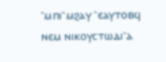⳿ⲙⲡⲓ⳿ⲙϩⲁⲩ ⳿ⲉⲁⲩⲧⲟⲃϥ ⲛⲉⲙ ⲛⲓⲕⲟⲩⲥⲧⲱⲇⲓ⳿ⲁ